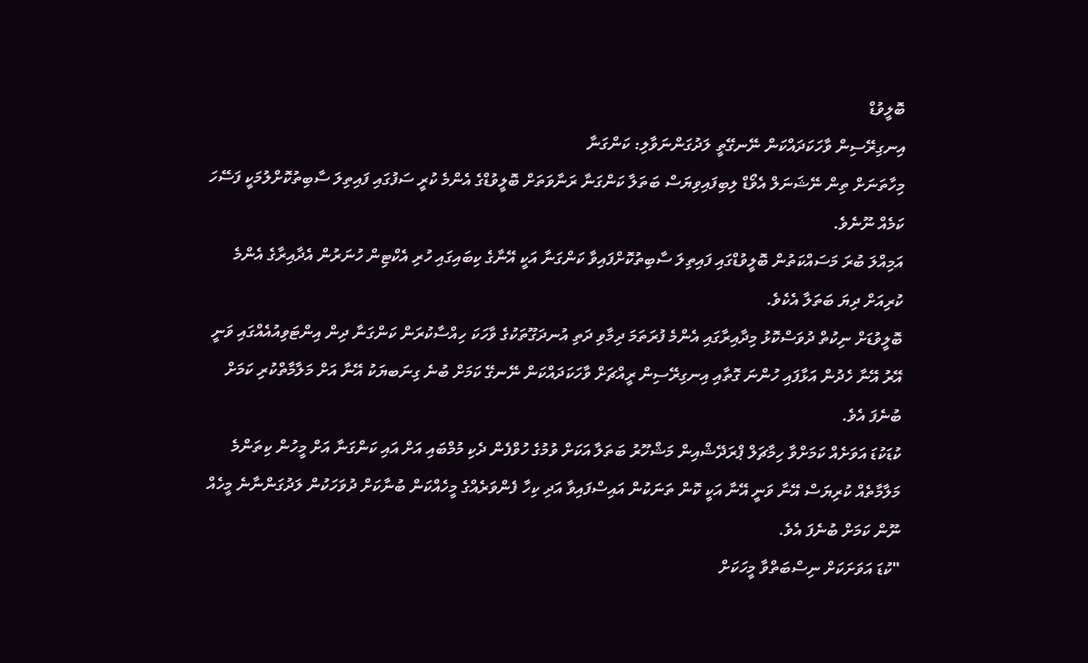ބޮލީވުޑް
އިނގިރޭސިން ވާހަކަދައްކަން ނޭނގޭތީ ލަދުގަންނަވާލި: ކަންގަނާ
މިހާތަނަށް ތިން ނޭޝަނަލް އެވޯޑް ލިބިފައިވިޔަސް ބަތަލާ ކަންގަނާ ރަނާވަތަށް ބޮލީވުޑްގެ އެންމެ ކުރީ ސަފުގައި ފައިތިލަ ސާބިތުކޮށްލުމަކީ ފަސޭހަ ކަމެއް ނޫނެވެ.
އަމިއްލަ ބުރަ މަސައްކަތުން ބޮލީވުޑްގައި ފައިތިލަ ސާބިތުކޮށްފައިވާ ކަންގަނާ އަކީ އޭނާގެ ކިބައިގައި ހުރި އެކްޓިން ހުނަރުން އެދާއިރާގެ އެންމެ ކުރިއަށް ދިޔަ ބަތަލާ އެކެވެ.
ބޮލީވުޑަށް ނިކުތް ދުވަސްކޮޅު މިދާއިރާގައި އެންމެ ފުރަތަމަ ދިމާވި ދަތި އުނދަގޫތަކުގެ ވާހަކަ ހިއްސާކުރަން ކަންގަނާ ދިން އިންޓަވިއުއެއްގައި ވަނީ އޭރު އޭނާ ހެދުން އަޅާފައި ހުންނަ ގޮތާއި އިނގިރޭސިން ރީއްޗަށް ވާހަކަދައްކަން ނޭނގޭ ކަމަށް ބުނެ ގިނަބޔަކު އޭނާ އަށް މަލާމާތްކުރި ކަމަށް ބުނެފަ އެވެ.
ކުޑަކުޑަ އަވަށެއް ކަމަށްވާ ހިމާޗަލް ޕްރަދޭޝްއިން މަޝްހޫރު ބަތަލާ އަކަށް ވުމުގެ ހުވްފެން ދެކި މުމްބައި އަށް އައި ކަންގަނާ އަށް މީހުން ކިތަންމެ މަލާމާތެއް ކުރިޔަސް އޭނާ ވަނީ އޭނާ އަކީ ކޮން ތަނަކުން އައިސްފައިވާ އަދި ކިހާ ފެންވަރެއްގެ މީހެއްކަން ބުނާކަށް ދުވަހަކުން ލަދުގަންނާނެ މީހެއް ނޫން ކަމަށް ބުނެފަ އެވެ.
"ކުޑަ އަވަށަކަށް ނިސްބަތްވާ މީހަކަށް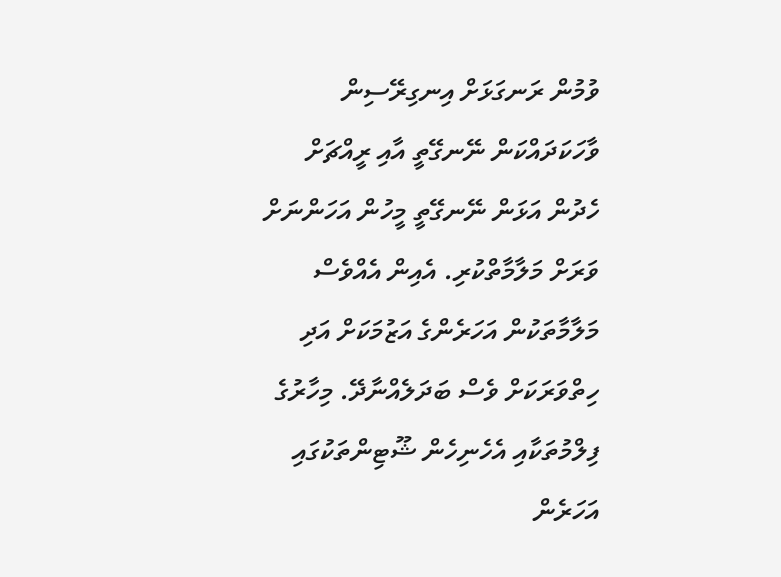ވުމުން ރަނގަޅަށް އިނގިރޭސިން ވާހަކަދައްކަން ނޭނގޭތީ އާއި ރީއްޗަށް ހެދުން އަޅަން ނޭނގޭތީ މީހުން އަހަންނަށް ވަރަށް މަލާމާތްކުރި. އެއިން އެއްވެސް މަލާމާތަކުން އަހަރެންގެ އަޒުމަކަށް އަދި ހިތްވަރަކަށް ވެސް ބަދަލެއްނާދޭ. މިހާރުގެ ފިލްމުތަކާއި އެހެނިހެން ޝޫޓިންތަކުގައި އަހަރެން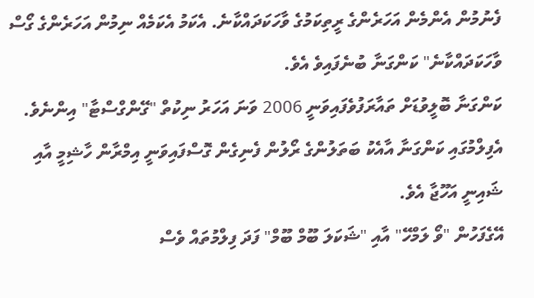ފެނުމުން އެންމެން އަހަރެންގެ ރީތިކަމުގެ ވާހަކަދައްކާނެ. އެކަމު އެކަމެއް ނިމުން އަހަރެންގެ ގޯސް ވާހަކަދައްކާނެ" ކަންގަނާ ބުނެފައިވެ އެވެ.
ކަންގަނާ ބޮލީވުޑަށް ތައާރަފުވެފައިވަނީ 2006 ވަނަ އަހަރު ނިކުތް "ގޭންގްސްޓާ" އިންނެވެ. އެފިލްމުގައި ކަންގަނާ އާއެކު ބަތަލުންގެ ރޯލުން ފެނިގެން ގޮސްފައިވަނީ އިމްރާން ހާޝިމީ އާއި ޝައިނީ އަހޫޖާ އެވެ.
އޭގެފަހުން "ވޯ ލަމްހޭ" އާއި "ޝަކަލަ ބޫމް ބޫމް" ފަދަ ފިލްމުތައް ވެސް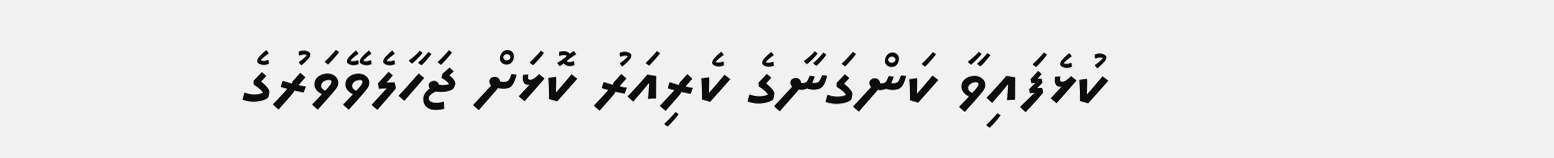ކުޅެފައިވާ ކަންގަނާގެ ކެރިއަރު ކޮޅަށް ޖަހާލެވޭވަރުގެ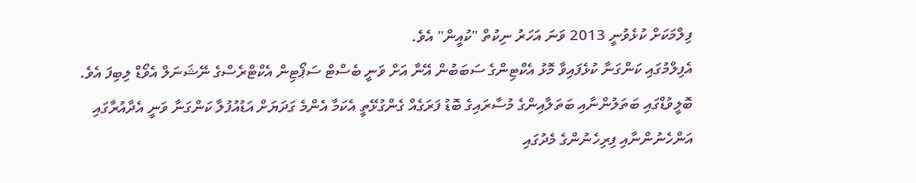ފިލްމަކަށް ކުޅެވުނީ 2013 ވަނަ އަހަރު ނިކުތް "ކުއީން" އެވެ.
އެފިލްމުގައި ކަންގަނާ ކުޅެފައިވާ މޮޅު އެކްޓިންގެ ސަބަބުން އޭނާ އަށް ވަނީ ބެސްޓް ސަޕޯޓިން އެކްޓްރެސްގެ ނޭޝަނަލް އެވޯޑް ލިބިފަ އެވެ.
ބޮލީވުޑްގައި ބަތަލުންނާއި ބަތަލާއިންގެ މުސާރައިގެ ބޮޑު ފަރަގެއް ގެންގުޅޭތީ އެކަމާ އެންމެ ގަދަޔަށް އަޑުއުފުލާ ކަންގަނާ ވަނީ އެދާއުރާގައި އަންހެނުންނާއި ފިރިހެނުންގެ މެދުގައި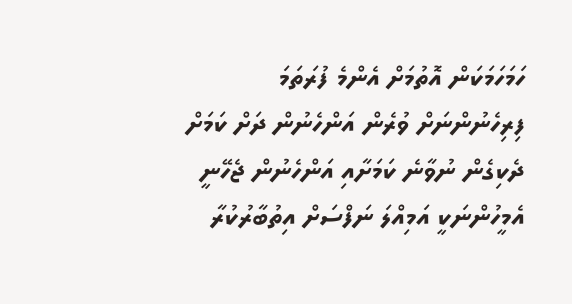ހަމަހަމަކަން އޮތުމަށް އެންމެ ފުރަތަމަ ފިރިހެނުންނަށް ވުރެން އަންހެނުން ދަށް ކަމަށް ދެކިގެން ނުވާނެ ކަމަށާއި އަންހެނުން ޖެހޭނީ އެމީހުންނަކީ އަމިއްލަ ނަފްސަށް އިތުބާރުކުރާ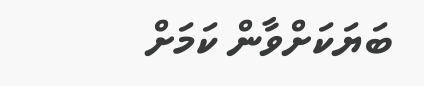ބަޔަކަށްވާން ކަމަށް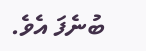ބުނެފަ އެވެ.